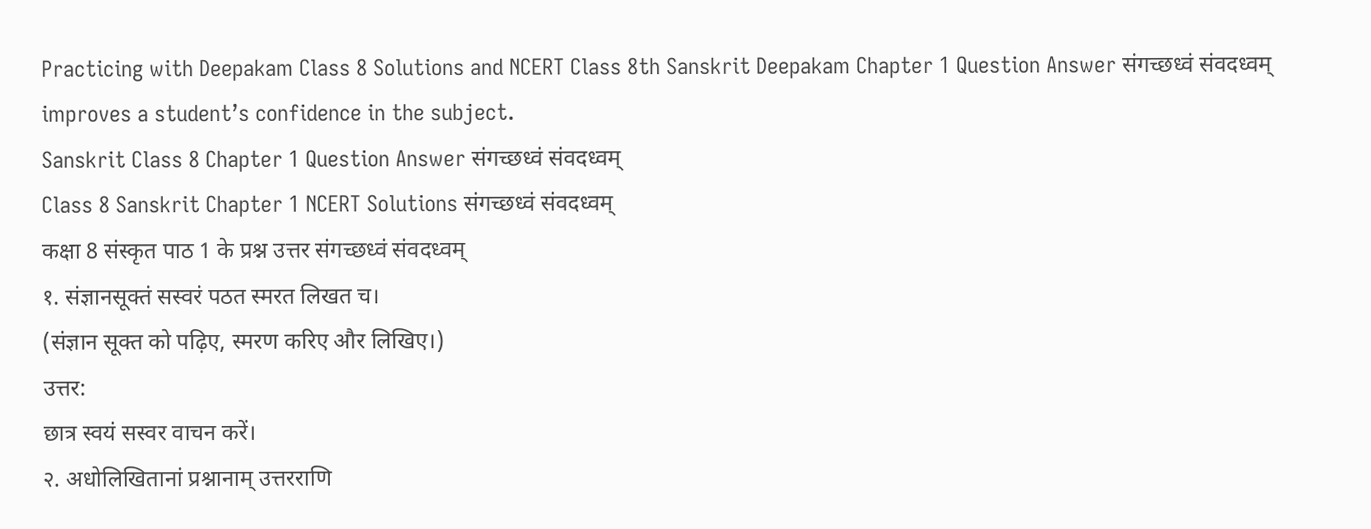Practicing with Deepakam Class 8 Solutions and NCERT Class 8th Sanskrit Deepakam Chapter 1 Question Answer संगच्छध्वं संवदध्वम् improves a student’s confidence in the subject.
Sanskrit Class 8 Chapter 1 Question Answer संगच्छध्वं संवदध्वम्
Class 8 Sanskrit Chapter 1 NCERT Solutions संगच्छध्वं संवदध्वम्
कक्षा 8 संस्कृत पाठ 1 के प्रश्न उत्तर संगच्छध्वं संवदध्वम्
१. संज्ञानसूक्तं सस्वरं पठत स्मरत लिखत च।
(संज्ञान सूक्त को पढ़िए, स्मरण करिए और लिखिए।)
उत्तर:
छात्र स्वयं सस्वर वाचन करें।
२. अधोलिखितानां प्रश्नानाम् उत्तरराणि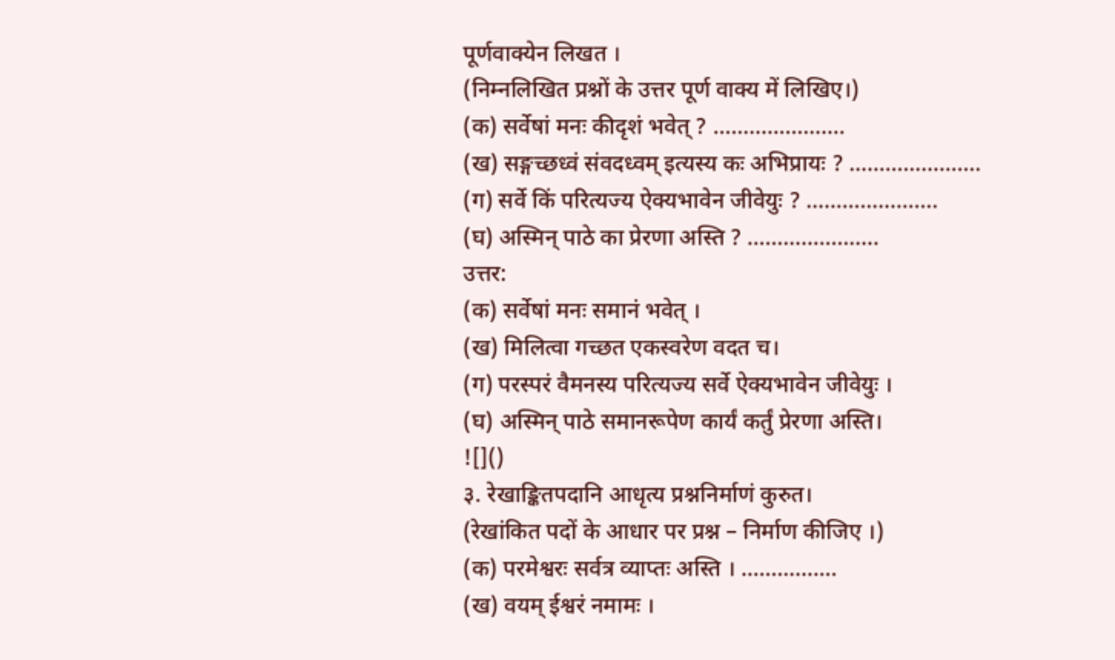पूर्णवाक्येन लिखत ।
(निम्नलिखित प्रश्नों के उत्तर पूर्ण वाक्य में लिखिए।)
(क) सर्वेषां मनः कीदृशं भवेत् ? ………………….
(ख) सङ्गच्छध्वं संवदध्वम् इत्यस्य कः अभिप्रायः ? ………………….
(ग) सर्वे किं परित्यज्य ऐक्यभावेन जीवेयुः ? ………………….
(घ) अस्मिन् पाठे का प्रेरणा अस्ति ? ………………….
उत्तर:
(क) सर्वेषां मनः समानं भवेत् ।
(ख) मिलित्वा गच्छत एकस्वरेण वदत च।
(ग) परस्परं वैमनस्य परित्यज्य सर्वे ऐक्यभावेन जीवेयुः ।
(घ) अस्मिन् पाठे समानरूपेण कार्यं कर्तुं प्रेरणा अस्ति।
![]()
३. रेखाङ्कितपदानि आधृत्य प्रश्ननिर्माणं कुरुत।
(रेखांकित पदों के आधार पर प्रश्न – निर्माण कीजिए ।)
(क) परमेश्वरः सर्वत्र व्याप्तः अस्ति । …………….
(ख) वयम् ईश्वरं नमामः ।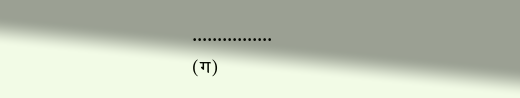…………….
(ग)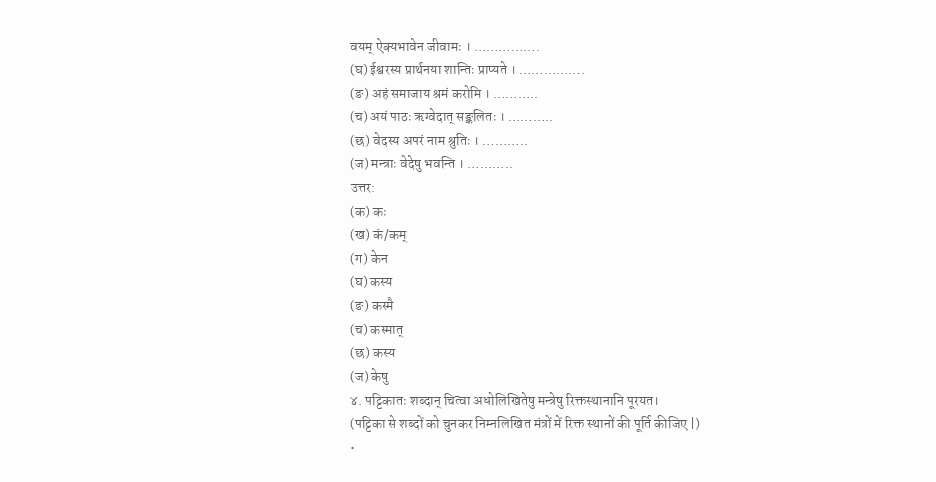वयम् ऐक्यभावेन जीवामः । …………….
(घ) ईश्वरस्य प्रार्थनया शान्तिः प्राप्यते । …………….
(ङ) अहं समाजाय श्रमं करोमि । ………..
(च) अयं पाठः ऋग्वेदात् सङ्कलितः । ………..
(छ) वेदस्य अपरं नाम श्रुतिः । ………..
(ज) मन्त्राः वेदेषु भवन्ति । ………..
उत्तर:
(क) कः
(ख) कं/कम्
(ग) केन
(घ) कस्य
(ङ) कस्मै
(च) कस्मात्
(छ) कस्य
(ज) केषु
४. पट्टिकातः शब्दान् चित्वा अधोलिखितेषु मन्त्रेषु रिक्तस्थानानि पूरयत।
(पट्टिका से शब्दों को चुनकर निम्नलिखित मंत्रों में रिक्त स्थानों की पूर्ति कीजिए |)
•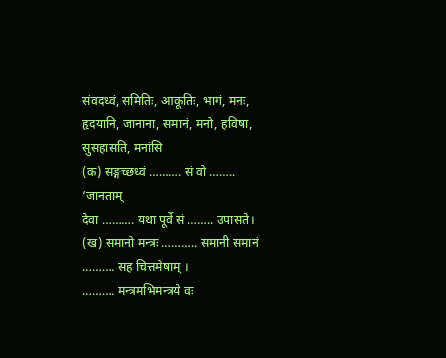संवदध्वं, समितिः, आकूतिः, भागं, मनः, हृदयानि, जानाना, समानं, मनो, हविषा, सुसहासति, मनांसि
(क) सङ्गच्छध्वं ………. सं वो …….. ‘जानताम्
देवा ………. यथा पूर्वे सं …….. उपासते।
(ख) समानो मन्त्रः ……….. समानी समानं ………. सह चित्तमेषाम् ।
………. मन्त्रमभिमन्त्रये वः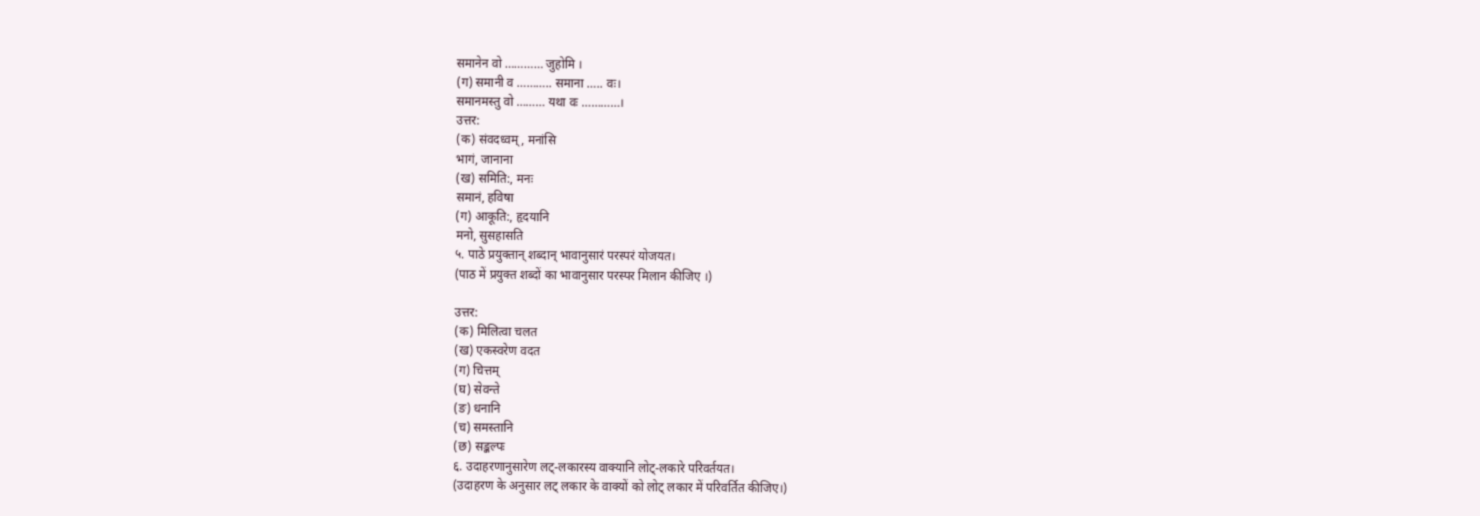समानेन वो ………… जुहोमि ।
(ग) समानी व ……….. समाना ….. वः।
समानमस्तु वो ……… यथा वः …………।
उत्तर:
(क) संवदध्वम्, मनांसि
भागं, जानाना
(ख) समिति:, मनः
समानं, हविषा
(ग) आकूति:, हृदयानि
मनो, सुसहासति
५. पाठे प्रयुक्तान् शब्दान् भावानुसारं परस्परं योजयत।
(पाठ में प्रयुक्त शब्दों का भावानुसार परस्पर मिलान कीजिए ।)

उत्तर:
(क) मिलित्वा चलत
(ख) एकस्वरेण वदत
(ग) चित्तम्
(घ) सेवन्ते
(ङ) धनानि
(च) समस्तानि
(छ) सङ्कल्पः
६. उदाहरणानुसारेण लट्-लकारस्य वाक्यानि लोट्-लकारे परिवर्तयत।
(उदाहरण के अनुसार लट् लकार के वाक्यों को लोट् लकार में परिवर्तित कीजिए।)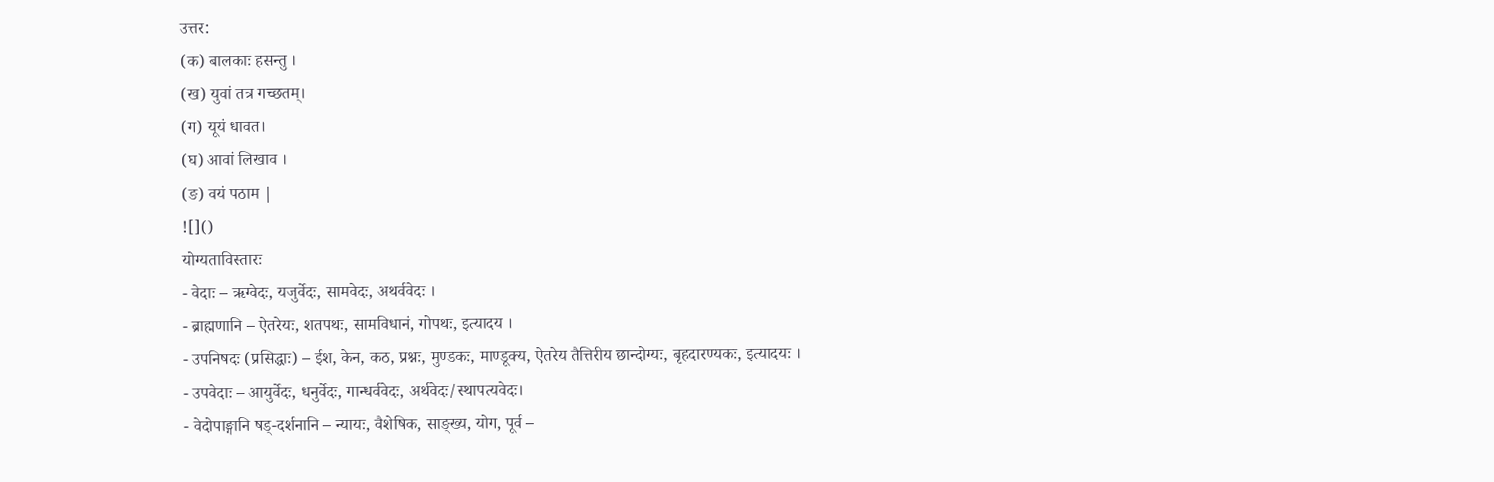उत्तर:
(क) बालकाः हसन्तु ।
(ख) युवां तत्र गच्छतम्।
(ग) यूयं धावत।
(घ) आवां लिखाव ।
(ङ) वयं पठाम |
![]()
योग्यताविस्तारः
- वेदाः – ऋग्वेदः, यजुर्वेदः, सामवेदः, अथर्ववेदः ।
- ब्राह्मणानि – ऐतरेयः, शतपथः, सामविधानं, गोपथः, इत्यादय ।
- उपनिषदः (प्रसिद्धाः) – ईश, केन, कठ, प्रश्नः, मुण्डकः, माण्डूक्य, ऐतरेय तैत्तिरीय छान्दोग्यः, बृहदारण्यकः, इत्यादयः ।
- उपवेदाः – आयुर्वेदः, धनुर्वेदः, गान्धर्ववेदः, अर्थवेदः/स्थापत्यवेदः।
- वेदोपाङ्गानि षड्-दर्शनानि – न्यायः, वैशेषिक, साङ्ख्य, योग, पूर्व –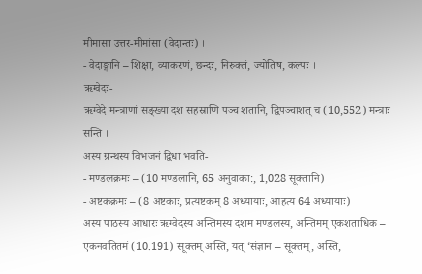मीमासा उत्तर-मीमांसा (वेदान्तः) ।
- वेदाङ्गानि – शिक्षा, व्याकरणं, छन्दः, निरुक्तं, ज्योतिष, कल्पः ।
ऋग्वेदः-
ऋग्वेदे मन्त्राणां सङ्ख्या दश सहस्राणि पञ्च शतानि, द्विपञ्चाशत् च (10,552) मन्त्राः सन्ति ।
अस्य ग्रन्थस्य विभजनं द्विधा भवति-
- मण्डलक्रमः – (10 मण्डलानि, 65 अनुवाका:, 1,028 सूक्तानि)
- अष्टकक्रमः – (8 अष्टकाः, प्रत्यष्टकम् 8 अध्यायाः, आहत्य 64 अध्यायाः)
अस्य पाठस्य आधारः ऋग्वेदस्य अन्तिमस्य दशम मण्डलस्य, अन्तिमम् एकशताधिक – एकनवतितमं (10.191) सूक्तम् अस्ति, यत् ‘संज्ञान – सूक्तम्, अस्ति,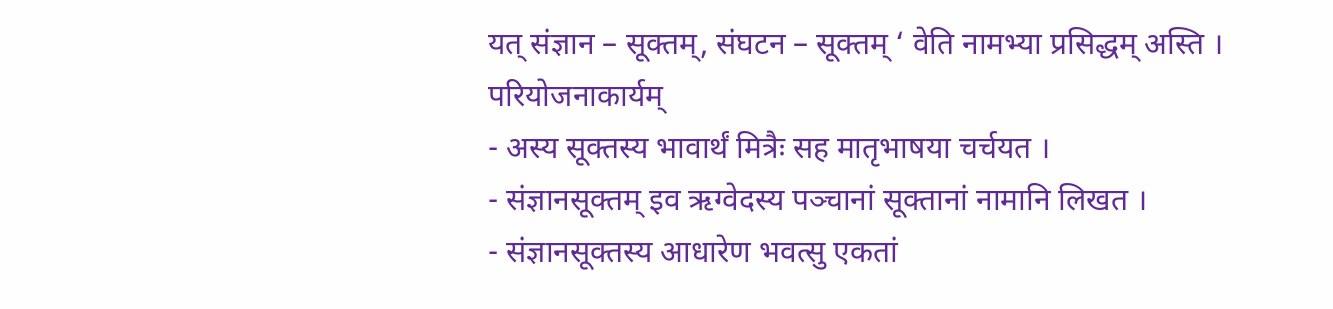यत् संज्ञान – सूक्तम्, संघटन – सूक्तम् ‘ वेति नामभ्या प्रसिद्धम् अस्ति ।
परियोजनाकार्यम्
- अस्य सूक्तस्य भावार्थं मित्रैः सह मातृभाषया चर्चयत ।
- संज्ञानसूक्तम् इव ऋग्वेदस्य पञ्चानां सूक्तानां नामानि लिखत ।
- संज्ञानसूक्तस्य आधारेण भवत्सु एकतां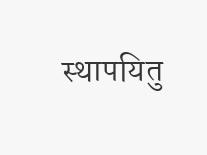स्थापयितु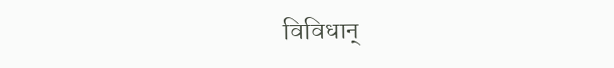विविधान्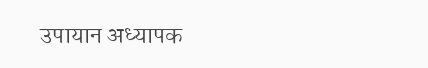उपायान अध्यापक